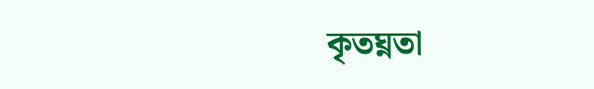কৃতঘ্নতা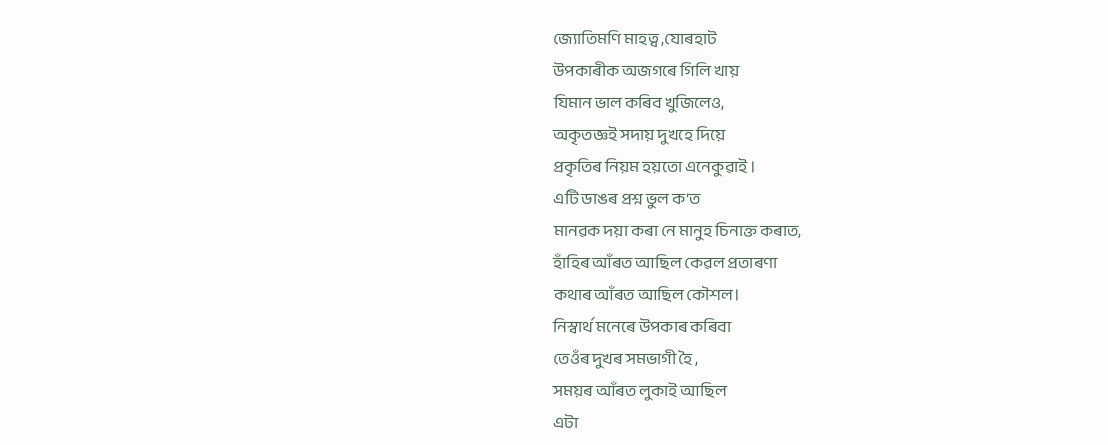জ্যোতিমণি মাহত্ব ,যোৰহাট
উপকাৰীক অজগৰে গিলি খায়
যিমান ভাল কৰিব খুজিলেও,
অকৃতজ্ঞই সদায় দুখহে দিয়ে
প্ৰকৃতিৰ নিয়ম হয়তো এনেকুৱাই ।
এটি ডাঙৰ প্ৰশ্ন ভুল ক’ত
মানৱক দয়া কৰা নে মানুহ চিনাক্ত কৰাত,
হাঁহিৰ আঁৰত আছিল কেৱল প্ৰতাৰণা
কথাৰ আঁৰত আছিল কৌশল।
নিস্বাৰ্থ মনেৰে উপকাৰ কৰিবা
তেওঁৰ দুখৰ সমভাগী হৈ ,
সময়ৰ আঁৰত লুকাই আছিল
এটা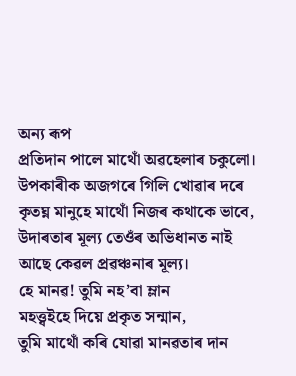অন্য ৰূপ
প্ৰতিদান পালে মাথোঁ অৱহেলাৰ চকুলো।
উপকাৰীক অজগৰে গিলি খোৱাৰ দৰে
কৃতঘ্ন মানুহে মাথোঁ নিজৰ কথাকে ভাবে,
উদাৰতাৰ মূল্য তেওঁৰ অভিধানত নাই
আছে কেৱল প্ৰৱঞ্চনাৰ মূল্য।
হে মানৱ! তুমি নহ’বা ম্লান
মহত্ত্বইহে দিয়ে প্ৰকৃত সন্মান,
তুমি মাথোঁ কৰি যোৱা মানৱতাৰ দান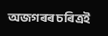অজগৰৰ চৰিত্ৰই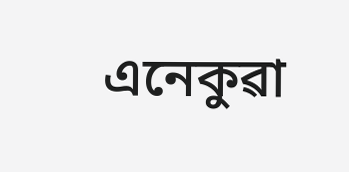এনেকুৱা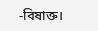-বিষাক্ত।